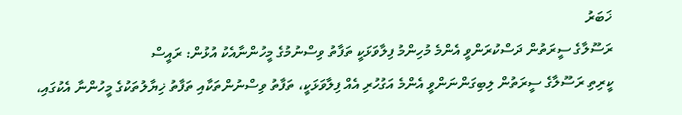ޚަބަރު
ރަސޫލާގެ ސީރަތުން ދަސްކުރަންވީ އެންމެ މުހިންމު ފިލާވަޅަކީ ތަފާތު ވިސްނުމުގެ މީހުންނާއެކު އުޅުން: ރައީސް
ކީރިތި ރަސޫލާގެ ސީރަތުން ލިބިގަންނަންވީ އެންމެ އަގުހުރި އެއް ފިލާވަޅަކީ، ތަފާތު ވިސްނުންތަކާއި ތަފާތު ޚިޔާލުތަކުގެ މީހުންނާ އެކުގައި،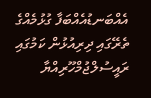އެއްބަނޑުއެއްބަފާ ގުޅުމެއްގެ ތެރޭގައި ދިރިއުޅުން ކަމުގައި ރައީސުލްޖުމްހޫރިއްޔާ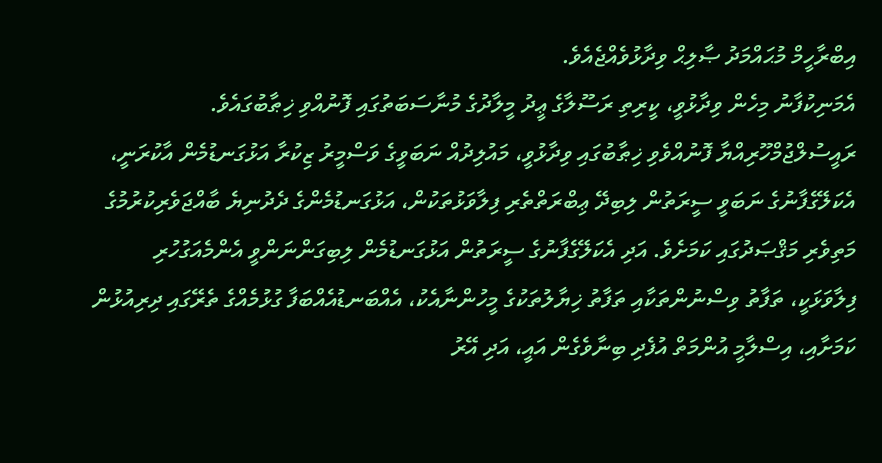އިބްރާހީމް މުޙައްމަދު ޞާލިޙް ވިދާޅުވެއްޖެއެވެ.
އެމަނިކުފާނު މިހެން ވިދާޅުވީ، ކީރިތި ރަސޫލާގެ ޢީދު މީލާދުގެ މުނާސަބަތުގައި ފޮނުއްވި ޚިޠާބުގައެވެ.
ރައީސުލްޖުމްހޫރިއްޔާ ފޮނުއްވެވި ޚިޠާބުގައި ވިދާޅުވީ، މައުލިދުއް ނަބަވީގެ ވަސްމީރު ޒިކުރާ އަޅުގަނޑުމެން އާކުރަނީ، އެކަލޭގެފާނުގެ ނަބަވީ ސީރަތުން ލިބިދޭ ޢިބްރަތްތެރި ފިލާވަޅުތަކުން، އަޅުގަނޑުމެންގެ ދެދުނިޔެ ބާއްޖަވެރިކުރުމުގެ މަތިވެރި މަޤްޞަދުގައި ކަމަށެވެ. އަދި އެކަލޭގެފާނުގެ ސީރަތުން އަޅުގަނޑުމެން ލިބިގަންނަންވީ އެންމެއަގުހުރި ފިލާވަޅަކީ، ތަފާތު ވިސްނުންތަކާއި ތަފާތު ޚިޔާލުތަކުގެ މީހުންނާއެކު، އެއްބަނޑުއެއްބަފާ ގުޅުމެއްގެ ތެރޭގައި ދިރިއުޅުން ކަމަށާއި، އިސްލާމީ އުންމަތް އުފެދި ބިނާވެގެން އައީ، އަދި އޭރު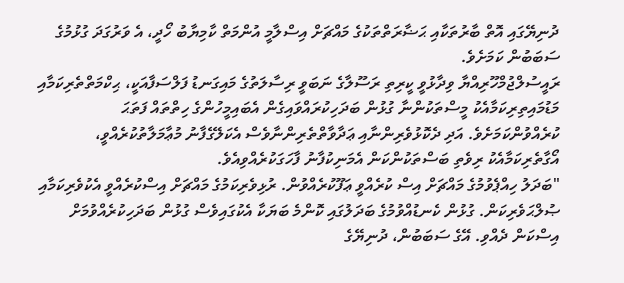ދުނިޔޭގައި އޮތް ބާރުތަކާއި ޙަޟާރަތްތަކުގެ މައްޗަށް އިސްލާމީ އުންމަތް ކާމިޔާބު ހޯދީ، އެ ވަރުގަދަ ގުޅުމުގެ ސަބަބުން ކަމަށެވެ.
ރައީސުލްޖުމްހޫރިއްޔާ ވިދާޅުވީ ކީރިތި ރަސޫލާގެ ނަބަވީ ރިސާލަތުގެ މައިގަނޑު ފަލްސަފާއަކީ، ޙިކްމަތްތެރިކަމާއި މަޑުމައިތިރިކަމާއެކު މީސްތަކުންނާ ގުޅުން ބަދަހިކުރައްވައިގެން އެބައިމީހުންގެ ހިތްތައް ފަތަޙަ ކުރެއްވުންކަމަށެވެ. އަދި ދެކޮޅުވެރިންނާއި ޢަދާވާތްތެރިންނާވެސް އެކަލޭގެފާނު މުޢާމަލާތުކުރެއްވީ، އޯގާތެރިކަމާއެކު ރިވެތި ބަސްތަކުންކަން އެމަނިކުފާނު ފާހަގަކުރެއްވިއެވެ.
"ބަދަލު ހިއްޕެވުމުގެ މައްޗަށް އިސް ކުރެއްވީ ޢަފޫކުރެއްވުން. ރުޅިވެރިކަމުގެ މައްޗަށް އިސްކުރެއްވީ އެކުވެރިކަމާއި ޞުލްޙަވެރިކަން. ގުޅުން ކެނޑުއްވުމުގެ ބަދަލުގައި ކޮންމެ ބަޔަކާ އެކުގައިވެސް ގުޅުން ބަދަހިކުރެއްވުމަށް އިސްކަން ދެއްވި. އޭގެ ސަބަބުން، ދުނިޔޭގެ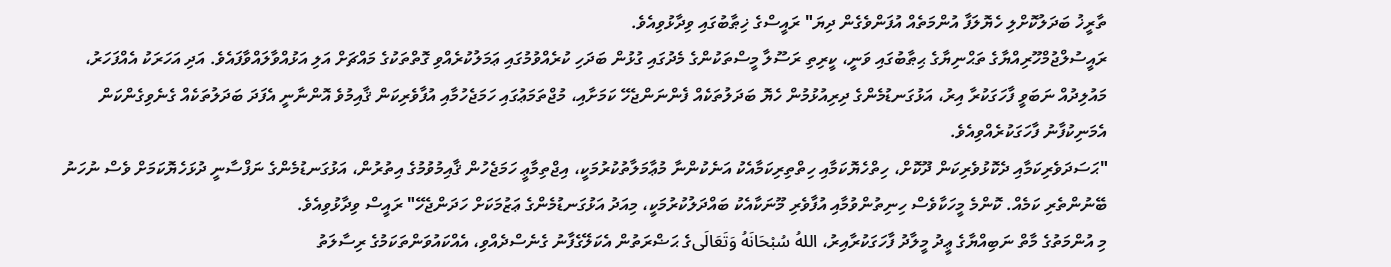ތާރީޚު ބަދަލުކޮށްލި ހެޔޮލަފާ އުންމަތެއް އުފަންވެގެން ދިޔަ" ރައީސްގެ ޚިޠާބުގައި ވިދާޅުވިއެވެ.
ރައީސުލްޖުމްހޫރިއްޔާގެ ތަޙްނިޔާގެ ޙިޠާބުގައި ވަނީ، ކީރިތި ރަސޫލާ މީސްތަކުންގެ މެދުގައި ގުޅުން ބަދަހި ކުރެއްވުމުގައި ޢަމަލުކުރެއްވި ގޮތްތަކުގެ މައްޗަށް އަލި އަޅުއްވާލައްވާފައެވެ. އަދި އަހަރަކު އެއްފަހަރު، މައުލިދުއް ނަބަވީ ފާހަގަކުރާ އިރު، އަޅުގަނޑުމެންގެ ދިރިއުޅުމުން ހެޔޮ ބަދަލުތަކެއް ފެންނަންޖެހޭ ކަމަށާއި، މުޖްތަމަޢުގައި ހަމަޖެހުމާއި އުފާވެރިކަން ޤާއިމުވެ އޮންނާނީ އެފަދަ ބަދަލުތަކެއް ގެނެވިގެންކަން އެމަނިކުފާނު ފާހަގަކުރެއްވިއެވެ.
"ޙަސަދަވެރިކަމާއި ދެކޮޅުވެރިކަން ދޫކޮށް، ހިތްހެޔޮކަމާއި ހިތްތިރިކަމާއެކު އަނެކުންނާ މުޢާމަލާތުކުރުމަކީ، އިޖްތިމާޢީ ހަމަޖެހުން ޤާއިމުވުމުގެ އިތުރުން، އަޅުގަނޑުމެންގެ ނަފްސާނީ ދުޅަހެޔޮކަމަށް ވެސް ނުހަނު ބޭނުންތެރި ކަމެއް. ކޮންމެ މީހަކާވެސް ހިނިތުންވުމާއި އުފާވެރި މޫނަކާއެކު ބައްދަލުކުރުމަކީ، މިއަދު އަޅުގަނޑުމެންގެ ޢަޒުމަކަށް ހަދަންޖެހޭ" ރައީސް ވިދާޅުވިއެވެ.
މި އުންމަތުގެ މާތް ނަބިއްޔާގެ ޢީދު މީލާދު ފާހަގަކުރާއިރު، اللهُ سُبْحَانَهُ وَتَعَالَىގެ ޙަޟްރަތުން އެކަލޭގެފާނު ގެނެސްދެއްވި، އެއްކައުވަންތަކަމުގެ ރިސާލަތު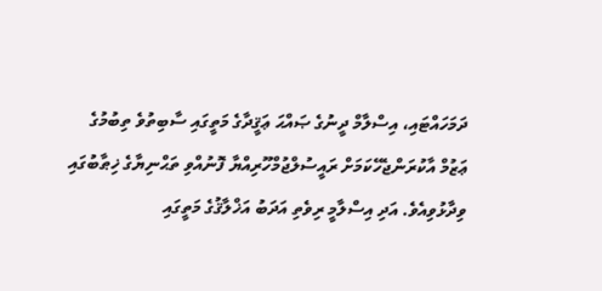ދަމަހައްޓައި، އިސްލާމް ދީނުގެ ޞައްޙަ ޢަޤީދާގެ މަތީގައި ސާބިތުވެ ތިބުމުގެ ޢަޒުމް އާކުރަންޖެހޭކަމަށް ރައީސުލްޖުމްހޫރިއްޔާ ފޮނުއްވި ތަޙްނިޔާގެ ޚިޠާބުގައި ވިދާޅުވިއެވެ. އަދި އިސްލާމީ ރިވެތި އަދަބު އަޚްލާޤުގެ މަތީގައި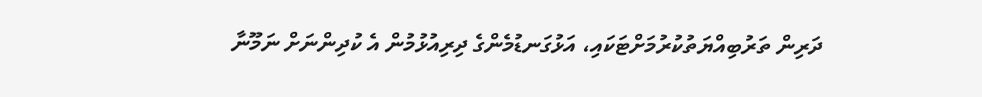ދަރިން ތަރުބިއްޔަތުކުރުމަށްޓަކައި، އަޅުގަނޑުމެންގެ ދިރިއުޅުމުން އެ ކުދިންނަށް ނަމޫނާ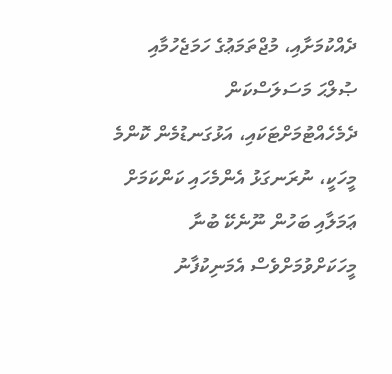ދެއްކުމަށާއި، މުޖްތަމަޢުގެ ހަމަޖެހުމާއި ޞުލްޙަ މަސަލަސްކަން ދެމެހެއްޓުމަށްޓަކައި، އަޅުގަނޑުމެން ކޮންމެ މީހަކީ، ނުރަނގަޅު އެންމެހައި ކަންކަމަށް ޢަމަލާއި ބަހުން ނޫނެކޭ ބުނާ މީހަކަށްވުމަށްވެސް އެމަނިކުފާނު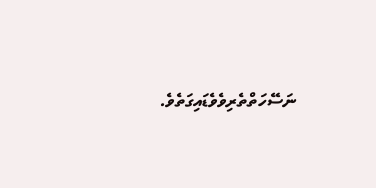ނަސޭހަތްތެރިވެވެޑައިގަތެވެ.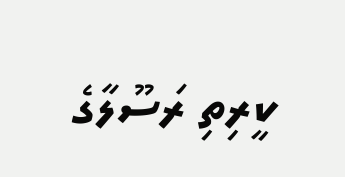ކީރިތި ރަސޫލާގެ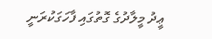ޢީދު މީލާދުގެ ގޮތުގައި ފާހަގަކުރަނީ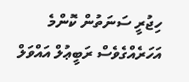ހިޖުރީ ސަނަތުން ކޮންމެ އަހަރެއްގެވެސް ރަބީޢުލް އައްވަލް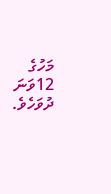މަހުގެ 12ވަނަ ދުވަހެވެ.